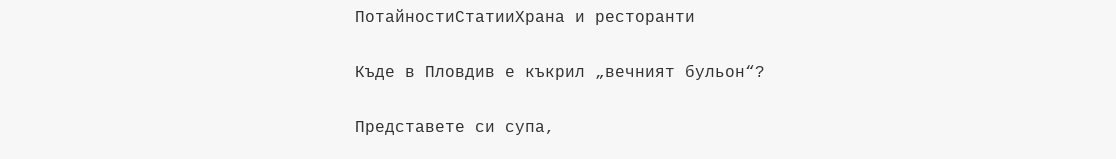ПотайностиСтатииХрана и ресторанти

Къде в Пловдив е къкрил „вечният бульон“?

Представете си супа,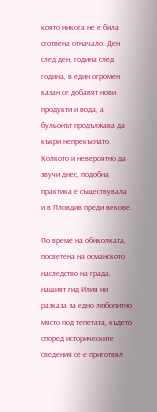която никога не е била сготвена отначало. Ден след ден, година след година, в един огромен казан се добавят нови продукти и вода, а бульонът продължава да къкри непрекъснато. Колкото и невероятно да звучи днес, подобна практика е съществувала и в Пловдив преди векове.

По време на обиколката, посветена на османското наследство на града, нашият гид Илия ни разказа за едно любопитно място под тепетата, където според историческите сведения се е приготвял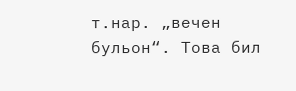т.нар. „вечен бульон“. Това бил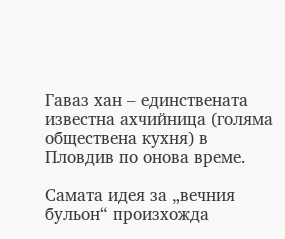Гаваз хан – единствената известна ахчийница (голяма обществена кухня) в Пловдив по онова време.

Самата идея за „вечния бульон“ произхожда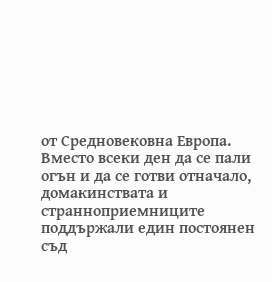от Средновековна Европа. Вместо всеки ден да се пали огън и да се готви отначало, домакинствата и странноприемниците поддържали един постоянен съд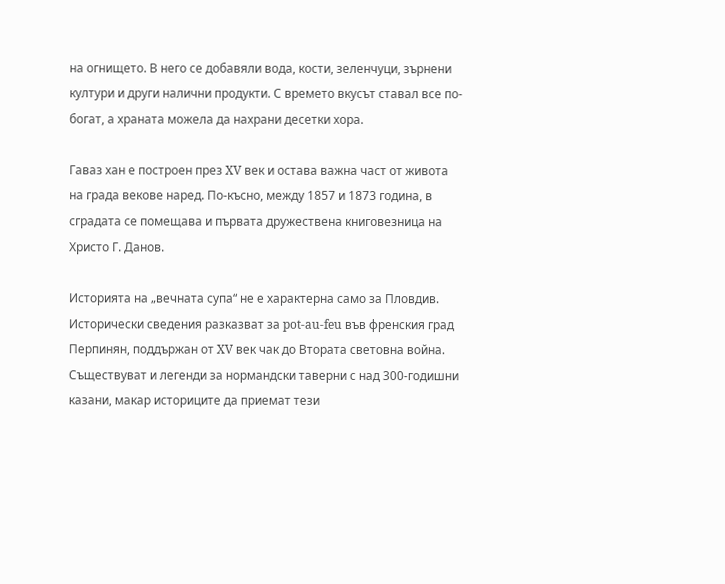на огнището. В него се добавяли вода, кости, зеленчуци, зърнени култури и други налични продукти. С времето вкусът ставал все по-богат, а храната можела да нахрани десетки хора.

Гаваз хан е построен през XV век и остава важна част от живота на града векове наред. По-късно, между 1857 и 1873 година, в сградата се помещава и първата дружествена книговезница на Христо Г. Данов.

Историята на „вечната супа“ не е характерна само за Пловдив. Исторически сведения разказват за pot-au-feu във френския град Перпинян, поддържан от XV век чак до Втората световна война. Съществуват и легенди за нормандски таверни с над 300-годишни казани, макар историците да приемат тези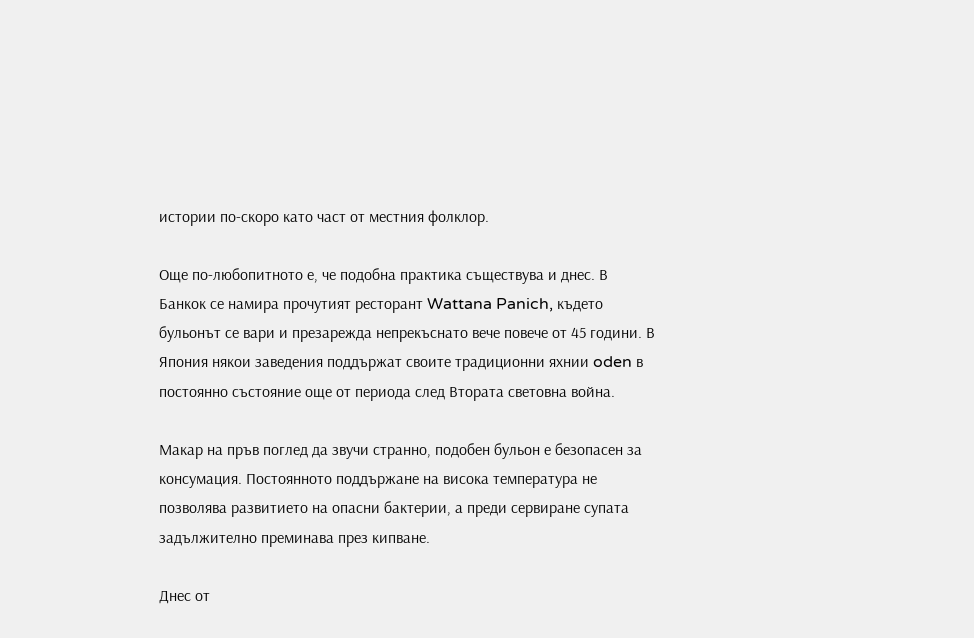истории по-скоро като част от местния фолклор.

Още по-любопитното е, че подобна практика съществува и днес. В Банкок се намира прочутият ресторант Wattana Panich, където бульонът се вари и презарежда непрекъснато вече повече от 45 години. В Япония някои заведения поддържат своите традиционни яхнии oden в постоянно състояние още от периода след Втората световна война.

Макар на пръв поглед да звучи странно, подобен бульон е безопасен за консумация. Постоянното поддържане на висока температура не позволява развитието на опасни бактерии, а преди сервиране супата задължително преминава през кипване.

Днес от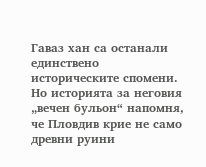Гаваз хан са останали единствено историческите спомени. Но историята за неговия „вечен бульон“ напомня, че Пловдив крие не само древни руини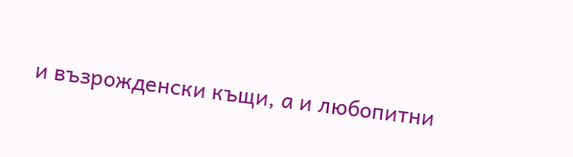и възрожденски къщи, а и любопитни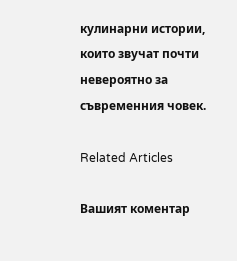кулинарни истории, които звучат почти невероятно за съвременния човек.

Related Articles

Вашият коментар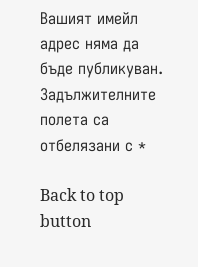Вашият имейл адрес няма да бъде публикуван. Задължителните полета са отбелязани с *

Back to top button